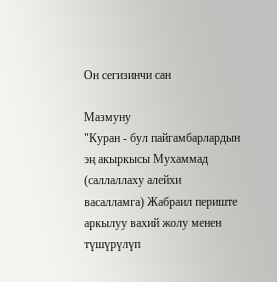Он сегизинчи сан

Мазмуну
"Куран - бул пайгамбарлардын
эң акыркысы Мухаммад
(саллаллаху алейхи
васалламга) Жабраил периште
аркылуу вахий жолу менен
түшүрүлүп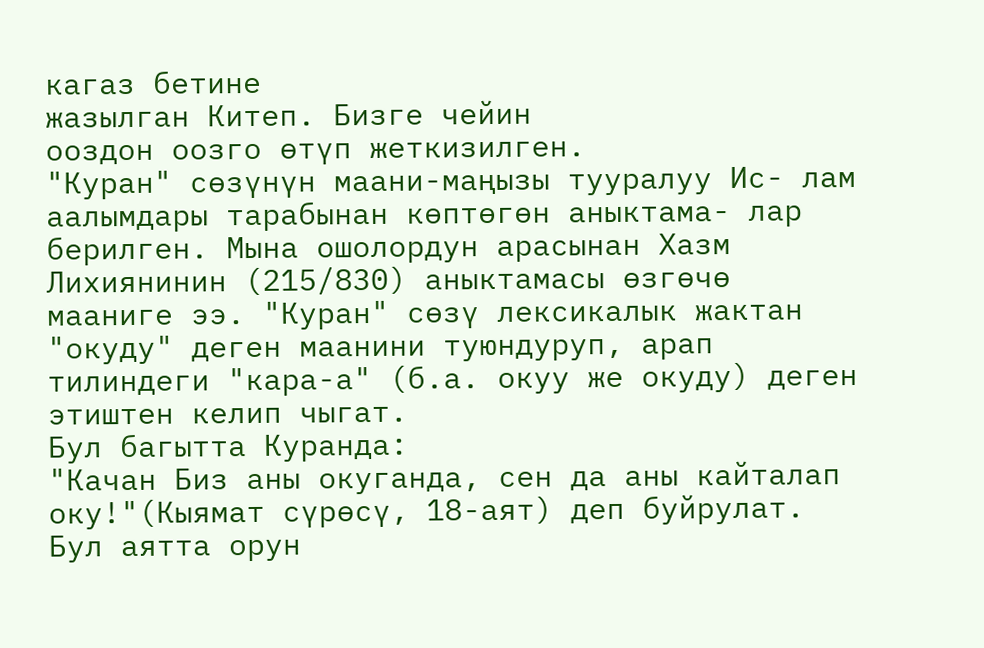кагаз бетине
жазылган Китеп. Бизге чейин
ооздон оозго өтүп жеткизилген.
"Куран" сөзүнүн маани-маңызы тууралуу Ис- лам аалымдары тарабынан көптөгөн аныктама- лар берилген. Мына ошолордун арасынан Хазм Лихиянинин (215/830) аныктамасы өзгөчө мааниге ээ. "Куран" сөзү лексикалык жактан "окуду" деген маанини туюндуруп, арап тилиндеги "кара-а" (б.а. окуу же окуду) деген этиштен келип чыгат.
Бул багытта Куранда:
"Качан Биз аны окуганда, сен да аны кайталап оку!"(Кыямат сүрөсү, 18-аят) деп буйрулат. Бул аятта орун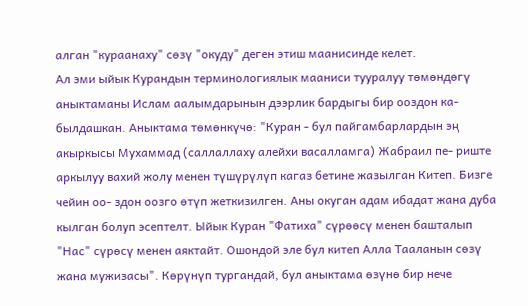алган "кураанаху" сөзү "окуду" деген этиш маанисинде келет.
Ал эми ыйык Курандын терминологиялык мааниси тууралуу төмөндөгү аныктаманы Ислам аалымдарынын дээрлик бардыгы бир ооздон ка- былдашкан. Аныктама төмөнкүчө: "Куран - бул пайгамбарлардын эң акыркысы Мухаммад (саллаллаху алейхи васалламга) Жабраил пе- риште аркылуу вахий жолу менен түшүрүлүп кагаз бетине жазылган Китеп. Бизге чейин оо- здон оозго өтүп жеткизилген. Аны окуган адам ибадат жана дуба кылган болуп эсептелт. Ыйык Куран "Фатиха" сүрөөсү менен башталып "Нас" сүрөсү менен аяктайт. Ошондой эле бул китеп Алла Тааланын сөзү жана мужизасы". Көрүнүп тургандай, бул аныктама өзүнө бир нече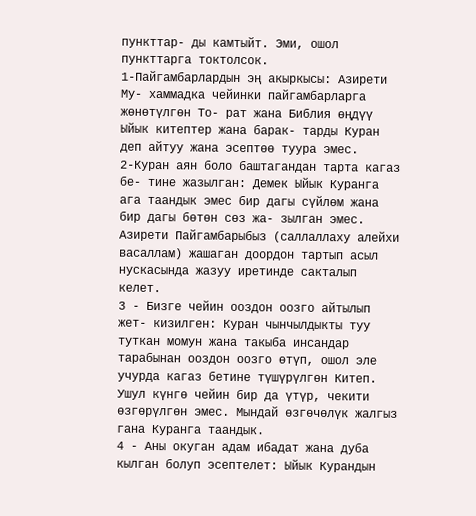пункттар- ды камтыйт. Эми, ошол пункттарга токтолсок.
1-Пайгамбарлардын эң акыркысы: Азирети Му- хаммадка чейинки пайгамбарларга жөнөтүлгөн То- рат жана Библия өңдүү Ыйык китептер жана барак- тарды Куран деп айтуу жана эсептөө туура эмес.
2-Куран аян боло баштагандан тарта кагаз бе- тине жазылган: Демек Ыйык Куранга ага таандык эмес бир дагы сүйлөм жана бир дагы бөтөн сөз жа- зылган эмес. Азирети Пайгамбарыбыз (саллаллаху алейхи васаллам) жашаган доордон тартып асыл нускасында жазуу иретинде сакталып келет.
3 - Бизге чейин ооздон оозго айтылып жет- кизилген: Куран чынчылдыкты туу туткан момун жана такыба инсандар тарабынан ооздон оозго өтүп, ошол эле учурда кагаз бетине түшүрүлгөн Китеп. Ушул күнгө чейин бир да үтүр, чекити өзгөрүлгөн эмес. Мындай өзгөчөлүк жалгыз гана Куранга таандык.
4 - Аны окуган адам ибадат жана дуба кылган болуп эсептелет: Ыйык Курандын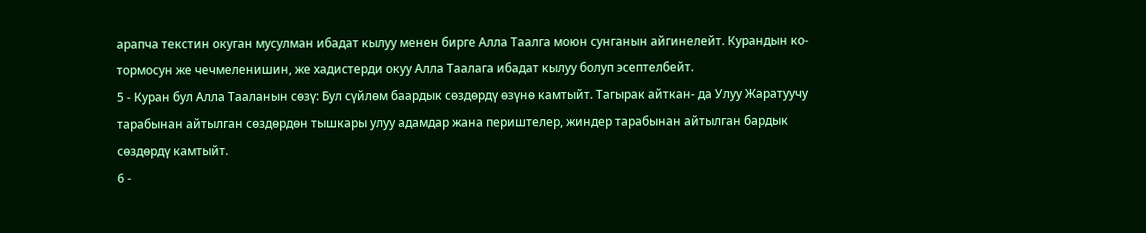арапча текстин окуган мусулман ибадат кылуу менен бирге Алла Таалга моюн сунганын айгинелейт. Курандын ко- тормосун же чечмеленишин, же хадистерди окуу Алла Таалага ибадат кылуу болуп эсептелбейт.
5 - Куран бул Алла Тааланын сөзү: Бул сүйлөм баардык сөздөрдү өзүнө камтыйт. Тагырак айткан- да Улуу Жаратуучу тарабынан айтылган сөздөрдөн тышкары улуу адамдар жана периштелер, жиндер тарабынан айтылган бардык сөздөрдү камтыйт.
6 -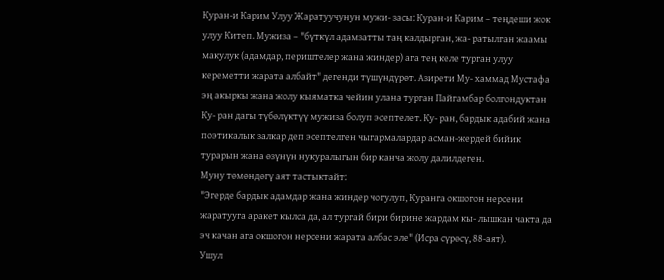Куран-и Карим Улуу Жаратуучунун мужи- засы: Куран-и Карим – теңдеши жок улуу Китеп. Мужиза – "бүткүл адамзатты таң калдырган, жа- ратылган жаамы макулук (адамдар, периштелер жана жиндер) ага тең келе турган улуу кереметти жарата албайт" дегенди түшүндүрөт. Азирети Му- хаммад Мустафа эң акыркы жана жолу кыяматка чейин улана турган Пайгамбар болгондуктан Ку- ран дагы түбөлүктүү мужиза болуп эсептелет. Ку- ран, бардык адабий жана поэтикалык залкар деп эсептелген чыгармалардар асман-жердей бийик турарын жана өзүнүн нукуралыгын бир канча жолу далилдеген.
Муну төмөндөгү аят тастыктайт:
"Эгерде бардык адамдар жана жиндер чогулуп, Куранга окшогон нерсени жаратууга аракет кылса да, ал тургай бири бирине жардам кы- лышкан чакта да эч качан ага окшогон нерсени жарата албас эле" (Исра сүрөсү, 88-аят).
Ушул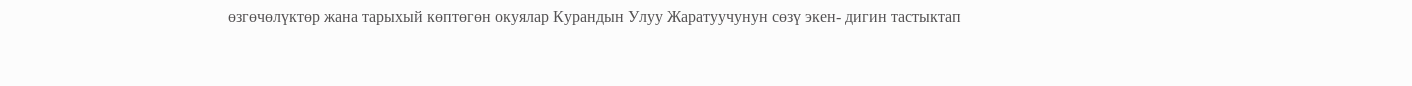өзгөчөлүктөр жана тарыхый көптөгөн окуялар Курандын Улуу Жаратуучунун сөзү экен- дигин тастыктап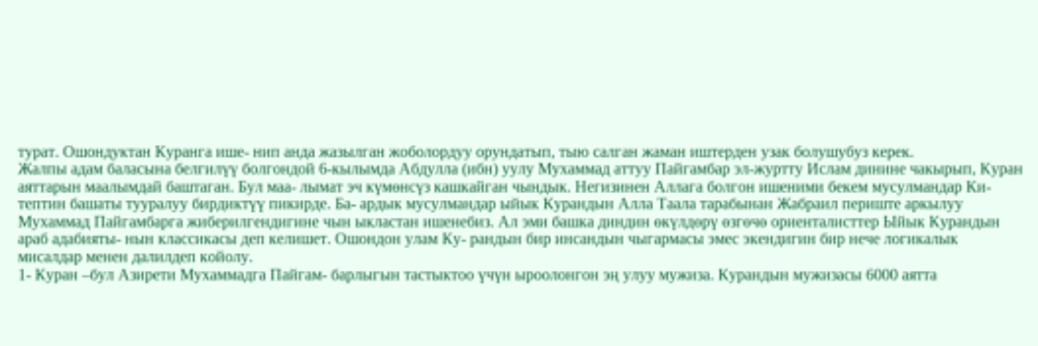турат. Ошондуктан Куранга ише- нип анда жазылган жоболордуу орундатып, тыю салган жаман иштерден узак болушубуз керек.
Жалпы адам баласына белгилүү болгондой 6-кылымда Абдулла (ибн) уулу Мухаммад аттуу Пайгамбар эл-журтту Ислам динине чакырып, Куран аяттарын маалымдай баштаган. Бул маа- лымат эч күмөнсүз кашкайган чындык. Негизинен Аллага болгон ишеними бекем мусулмандар Ки- тептин башаты тууралуу бирдиктүү пикирде. Ба- ардык мусулмандар ыйык Курандын Алла Таала тарабынан Жабраил периште аркылуу Мухаммад Пайгамбарга жиберилгендигине чын ыкластан ишенебиз. Ал эми башка диндин өкүлдөрү өзгөчө ориенталисттер Ыйык Курандын араб адабияты- нын классикасы деп келишет. Ошондон улам Ку- рандын бир инсандын чыгармасы эмес экендигин бир нече логикалык мисалдар менен далилдеп койолу.
1- Куран –бул Азирети Мухаммадга Пайгам- барлыгын тастыктоо үчүн ыроолонгон эң улуу мужиза. Курандын мужизасы 6000 аятта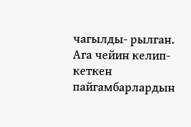чагылды- рылган. Ага чейин келип-кеткен пайгамбарлардын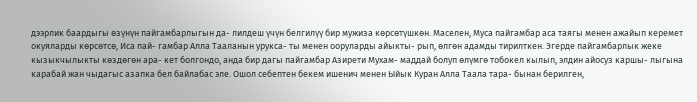дээрлик баардыгы өзүнүн пайгамбарлыгын да- лилдеш үчүн белгилүү бир мужиза көрсөтүшкөн. Маселен, Муса пайгамбар аса таягы менен ажайып керемет окуяларды көрсөтсө, Иса пай- гамбар Алла Тааланын урукса- ты менен ооруларды айыкты- рып, өлгөн адамды тирилткен. Эгерде пайгамбарлык жеке кызыкчылыкты көздөгөн ара- кет болгондо, анда бир дагы пайгамбар Азирети Мухам- маддай болуп өлүмгө тобокел кылып, элдин айосуз каршы- лыгына карабай жан чыдагыс азапка бел байлабас эле. Ошол себептен бекем ишенич менен Ыйык Куран Алла Таала тара- бынан берилген,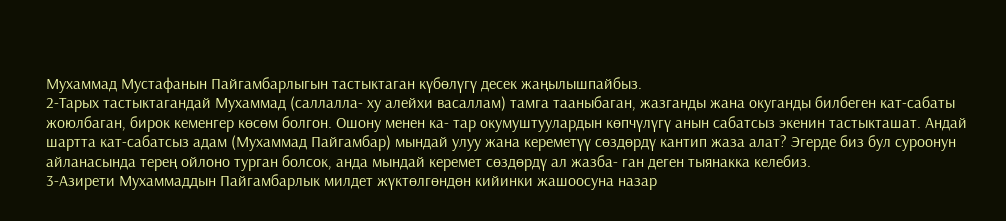Мухаммад Мустафанын Пайгамбарлыгын тастыктаган күбөлүгү десек жаңылышпайбыз.
2-Тарых тастыктагандай Мухаммад (саллалла- ху алейхи васаллам) тамга тааныбаган, жазганды жана окуганды билбеген кат-сабаты жоюлбаган, бирок кеменгер көсөм болгон. Ошону менен ка- тар окумуштуулардын көпчүлүгү анын сабатсыз экенин тастыкташат. Андай шартта кат-сабатсыз адам (Мухаммад Пайгамбар) мындай улуу жана кереметүү сөздөрдү кантип жаза алат? Эгерде биз бул суроонун айланасында терең ойлоно турган болсок, анда мындай керемет сөздөрдү ал жазба- ган деген тыянакка келебиз.
3-Азирети Мухаммаддын Пайгамбарлык милдет жүктөлгөндөн кийинки жашоосуна назар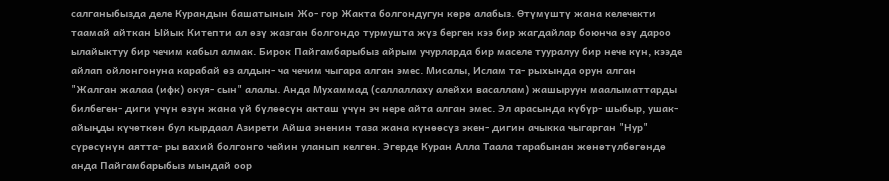салганыбызда деле Курандын башатынын Жо- гор Жакта болгондугун көрө алабыз. Өтүмүштү жана келечекти таамай айткан Ыйык Китепти ал өзү жазган болгондо турмушта жүз берген кээ бир жагдайлар боюнча өзү дароо ылайыктуу бир чечим кабыл алмак. Бирок Пайгамбарыбыз айрым учурларда бир маселе тууралуу бир нече күн, кээде айлап ойлонгонуна карабай өз алдын- ча чечим чыгара алган эмес. Мисалы, Ислам та- рыхында орун алган "Жалган жалаа (ифк) окуя- сын" алалы. Анда Мухаммад (саллаллаху алейхи васаллам) жашыруун маалыматтарды билбеген- диги үчүн өзүн жана үй бүлөөсүн акташ үчүн эч нере айта алган эмес. Эл арасында күбүр- шыбыр, ушак-айыңды күчөткөн бул кырдаал Азирети Айша эненин таза жана күнөөсүз экен- дигин ачыкка чыгарган "Нур" сүрөсүнүн аятта- ры вахий болгонго чейин уланып келген. Эгерде Куран Алла Таала тарабынан жөнөтүлбөгөндө анда Пайгамбарыбыз мындай оор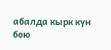абалда кырк күн бою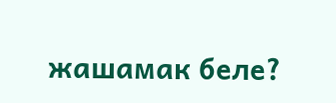жашамак беле?